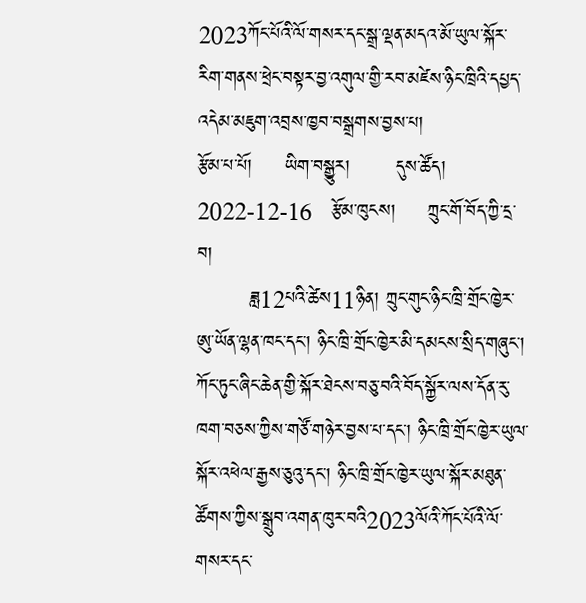2023ཀོང་པོའི་ལོ་གསར་དང་སྒྲ་ལྡན་མདའ་མོ་ཡུལ་སྐོར་རིག་གནས་ཕྲེང་བསྟར་བྱ་འགུལ་གྱི་རབ་མཛེས་ཉིང་ཁྲིའི་དཔྱད་འདེམ་མཇུག་འབྲས་ཁྱབ་བསྒྲགས་བྱས་པ།
རྩོམ་པ་པོ།     ཡིག་བསྒྱུར།       དུས་ཚོད།   2022-12-16   རྩོམ་ཁུངས།     ཀྲུང་གོ་བོད་ཀྱི་དྲ་བ།
        ཟླ12པའི་ཚེས11ཉིན། ཀྲུང་གུང་ཉིང་ཁྲི་གྲོང་ཁྱེར་ཨུ་ཡོན་ལྷན་ཁང་དང་། ཉིང་ཁྲི་གྲོང་ཁྱེར་མི་དམངས་སྲིད་གཞུང་། ཀོང་ཏུང་ཞིང་ཆེན་གྱི་སྐོར་ཐེངས་བཅུ་བའི་བོད་སྐྱོར་ལས་དོན་རུ་ཁག་བཅས་ཀྱིས་གཙོ་གཉེར་བྱས་པ་དང་། ཉིང་ཁྲི་གྲོང་ཁྱེར་ཡུལ་སྐོར་འཕེལ་རྒྱས་ཅུའུ་དང་། ཉིང་ཁྲི་གྲོང་ཁྱེར་ཡུལ་སྐོར་མཐུན་ཚོགས་ཀྱིས་སྒྲུབ་འགན་ཁུར་བའི2023ལོའི་ཀོང་པོའི་ལོ་གསར་དང་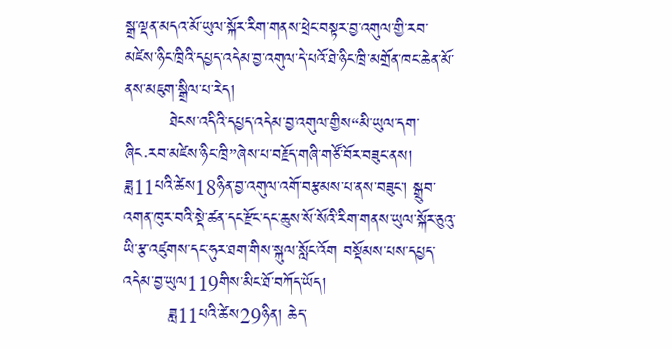སྒྲ་ལྡན་མདའ་མོ་ཡུལ་སྐོར་རིག་གནས་ཕྲེང་བསྟར་བྱ་འགུལ་གྱི་རབ་མཛེས་ཉིང་ཁྲིའི་དཔྱད་འདེམ་བྱ་འགུལ་དེ་པའོ་ཐེ་ཉིང་ཁྲི་མགྲོན་ཁང་ཆེན་མོ་ནས་མཇུག་སྒྲིལ་པ་རེད།
        ཐེངས་འདིའི་དཔྱད་འདེམ་བྱ་འགུལ་གྱིས“མི་ཡུལ་དག་ཞིང·རབ་མཛེས་ཉིང་ཁྲི”ཞེས་པ་བརྗོད་གཞི་གཙོ་བོར་བཟུང་ནས། ཟླ11པའི་ཚེས18ཉིན་བྱ་འགུལ་འགོ་བརྩམས་པ་ནས་བཟུང་། སྒྲུབ་འགན་ཁུར་བའི་སྡེ་ཚན་དང་རྫོང་དང་ཆུས་སོ་སོའི་རིག་གནས་ཡུལ་སྐོར་ཅུའུ་ཡི་རྩ་འཛུགས་དང་ཧུར་ཐག་གིས་སྐུལ་སློང་འོག བསྡོམས་པས་དཔྱད་འདེམ་བྱ་ཡུལ119གིས་མིང་ཐོ་བཀོད་ཡོད།
        ཟླ11པའི་ཚེས29ཉིན། ཆེད་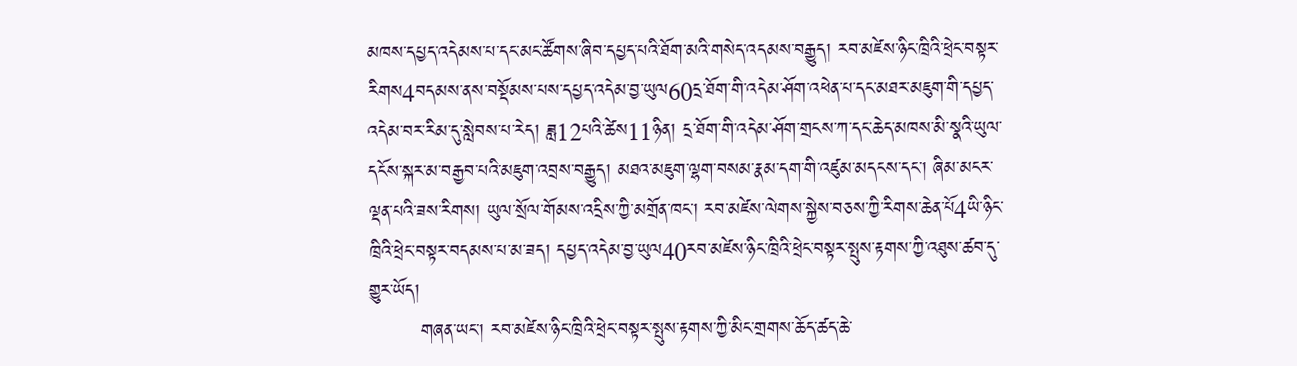མཁས་དཔྱད་འདེམས་པ་དང་མང་ཚོགས་ཞིབ་དཔྱད་པའི་ཐོག་མའི་གསེད་འདམས་བརྒྱུད། རབ་མཛེས་ཉིང་ཁྲིའི་ཕྲེང་བསྟར་རིགས4བདམས་ནས་བསྡོམས་པས་དཔྱད་འདེམ་བྱ་ཡུལ60དྲ་ཐོག་གི་འདེམ་ཤོག་འཕེན་པ་དང་མཐར་མཇུག་གི་དཔྱད་འདེམ་བར་རིམ་དུ་སླེབས་པ་རེད། ཟླ12པའི་ཚེས11ཉིན། དྲ་ཐོག་གི་འདེམ་ཤོག་གྲངས་ཀ་དང་ཆེད་མཁས་མི་སྣའི་ཡུལ་དངོས་སྐར་མ་བརྒྱབ་པའི་མཇུག་འབྲས་བརྒྱུད། མཐའ་མཇུག་ལྷག་བསམ་རྣམ་དག་གི་འཛུམ་མདངས་དང་། ཞིམ་མངར་ལྡན་པའི་ཟས་རིགས། ཡུལ་སྲོལ་གོམས་འདྲིས་ཀྱི་མགྲོན་ཁང་། རབ་མཛེས་ལེགས་སྐྱེས་བཅས་ཀྱི་རིགས་ཆེན་པོ4ཡི་ཉིང་ཁྲིའི་ཕྲེང་བསྟར་བདམས་པ་མ་ཟད། དཔྱད་འདེམ་བྱ་ཡུལ40རབ་མཛེས་ཉིང་ཁྲིའི་ཕྲེང་བསྟར་སྤུས་རྟགས་ཀྱི་འཐུས་ཚབ་དུ་གྱུར་ཡོད།
        གཞན་ཡང་། རབ་མཛེས་ཉིང་ཁྲིའི་ཕྲེང་བསྟར་སྤུས་རྟགས་ཀྱི་མིང་གྲགས་ཆོད་ཚད་ཆེ་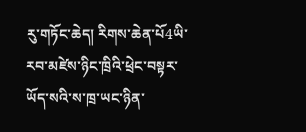རུ་གཏོང་ཆེད། རིགས་ཆེན་པོ4ཡི་རབ་མཛེས་ཉིང་ཁྲིའི་ཕྲེང་བསྟར་ཡོད་སའི་ས་ཁྲ་ཡང་ཉིན་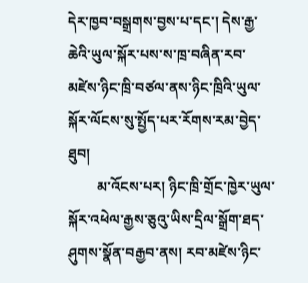དེར་ཁྱབ་བསྒྲགས་བྱས་པ་དང་། དེས་རྒྱ་ཆེའི་ཡུལ་སྐོར་པས་ས་ཁྲ་བཞིན་རབ་མཛེས་ཉིང་ཁྲི་བཙལ་ནས་ཉིང་ཁྲིའི་ཡུལ་སྐོར་ལོངས་སུ་སྤྱོད་པར་རོགས་རམ་བྱེད་ཐུབ།
        མ་འོངས་པར། ཉིང་ཁྲི་གྲོང་ཁྱེར་ཡུལ་སྐོར་འཕེལ་རྒྱས་ཅུའུ་ཡིས་དྲིལ་སྒྲོག་ཐད་ཤུགས་སྣོན་བརྒྱབ་ནས། རབ་མཛེས་ཉིང་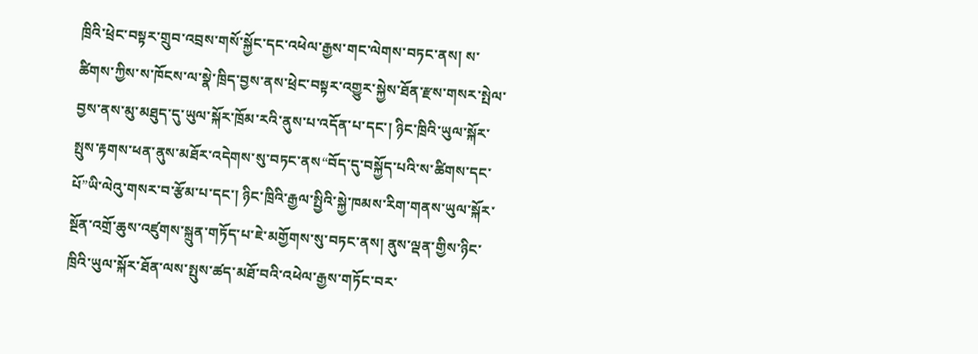ཁྲིའི་ཕྲེང་བསྟར་གྲུབ་འབྲས་གསོ་སྐྱོང་དང་འཕེལ་རྒྱས་གང་ལེགས་བཏང་ནས། ས་ཚིགས་ཀྱིས་ས་ཁོངས་ལ་སྣེ་ཁྲིད་བྱས་ནས་ཕྲེང་བསྟར་འགྱུར་སྐྱེས་ཐོན་རྫས་གསར་སྤེལ་བྱས་ནས་མུ་མཐུད་དུ་ཡུལ་སྐོར་ཁྲོམ་རའི་ནུས་པ་འདོན་པ་དང་། ཉིང་ཁྲིའི་ཡུལ་སྐོར་སྤུས་རྟགས་ཕན་ནུས་མཐོར་འདེགས་སུ་བཏང་ནས“བོད་དུ་བསྐྱོད་པའི་ས་ཚིགས་དང་པོ”ཡི་ལེའུ་གསར་བ་རྩོམ་པ་དང་། ཉིང་ཁྲིའི་རྒྱལ་སྤྱིའི་སྐྱེ་ཁམས་རིག་གནས་ཡུལ་སྐོར་སྔོན་འགྲོ་ཆུས་འཛུགས་སྐྲུན་གཏོད་པ་ཇེ་མགྱོགས་སུ་བཏང་ནས། ནུས་ལྡན་གྱིས་ཉིང་ཁྲིའི་ཡུལ་སྐོར་ཐོན་ལས་སྤུས་ཚད་མཐོ་བའི་འཕེལ་རྒྱས་གཏོང་བར་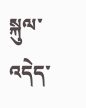སྐུལ་འདེད་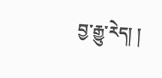བྱ་རྒྱུ་རེད། །